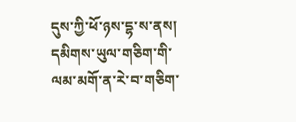དུས་ཀྱི་ཕོ་ཉས་དྷ་ས་ནས།
དམིགས་ཡུལ་གཅིག་གི་ལམ་མགོ་ན་རེ་བ་གཅིག་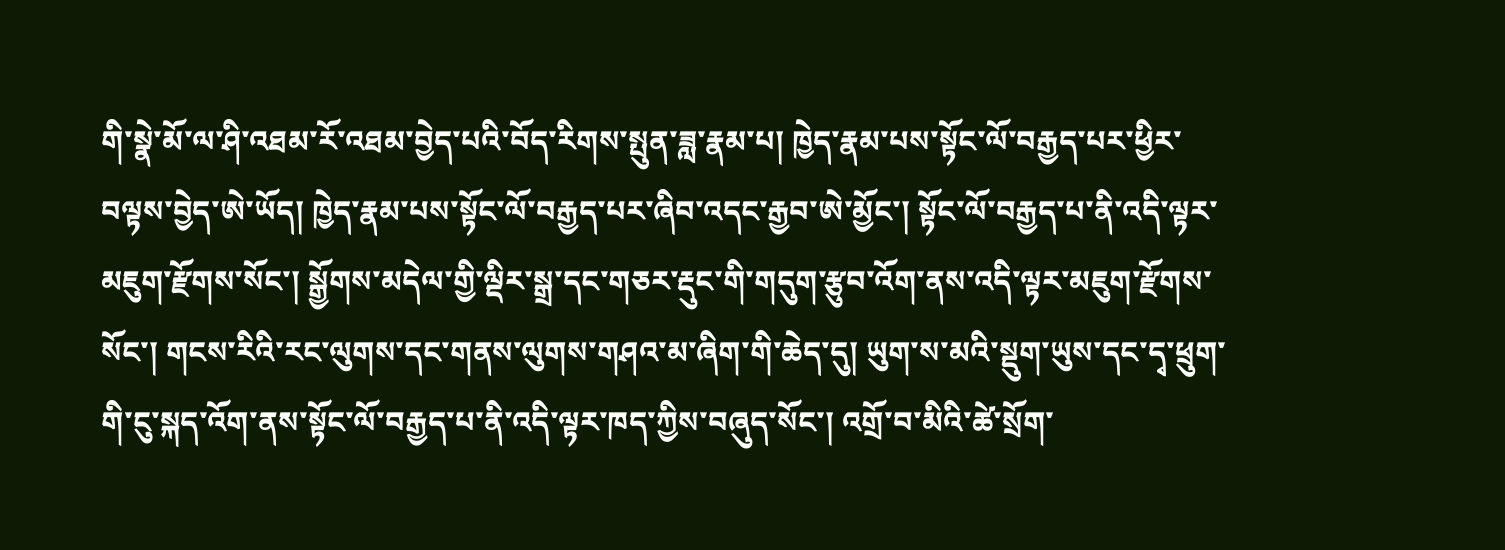གི་སྣེ་མོ་ལ་ཤི་འཐམ་རོ་འཐམ་བྱེད་པའི་བོད་རིགས་སྤུན་ཟླ་རྣམ་པ། ཁྱེད་རྣམ་པས་སྟོང་ལོ་བརྒྱད་པར་ཕྱིར་བལྟས་བྱེད་ཨེ་ཡོད། ཁྱེད་རྣམ་པས་སྟོང་ལོ་བརྒྱད་པར་ཞིབ་འདང་རྒྱབ་ཨེ་མྱོང་། སྟོང་ལོ་བརྒྱད་པ་ནི་འདི་ལྟར་མཇུག་རྫོགས་སོང་། སྒྱོགས་མདེལ་གྱི་ལྡིར་སྒྲ་དང་གཅར་རྡུང་གི་གདུག་རྩུབ་འོག་ནས་འདི་ལྟར་མཇུག་རྫོགས་སོང་། གངས་རིའི་རང་ལུགས་དང་གནས་ལུགས་གཤའ་མ་ཞིག་གི་ཆེད་དུ། ཡུག་ས་མའི་སྡུག་ཡུས་དང་དྭ་ཕྲུག་གི་ངུ་སྐད་འོག་ནས་སྟོང་ལོ་བརྒྱད་པ་ནི་འདི་ལྟར་ཁད་ཀྱིས་བཞུད་སོང་། འགྲོ་བ་མིའི་ཚེ་སྲོག་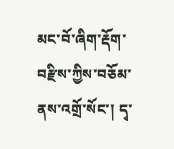མང་བོ་ཞིག་རྡོག་བརྫིས་ཀྱིས་བཅོམ་ནས་འགྲོ་སོང་། དྭ་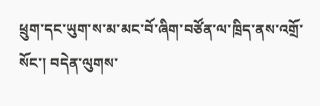ཕྲུག་དང་ཡུག་ས་མ་མང་བོ་ཞིག་བཙོན་ལ་ཁྲིད་ནས་འགྲོ་སོང་། བདེན་ལུགས་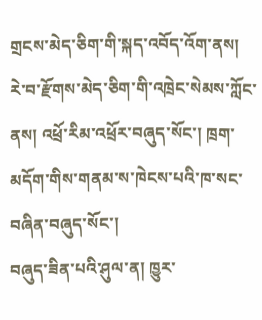གྲངས་མེད་ཅིག་གི་སྐད་འབོད་འོག་ནས། རེ་བ་རྫོགས་མེད་ཅིག་གི་འཁྲེང་སེམས་ཀློང་ནས། འཕྲོ་རིམ་འཕྲོར་བཞུད་སོང་། ཁྲག་མདོག་གིས་གནམ་ས་ཁེངས་པའི་ཁ་སང་བཞིན་བཞུད་སོང་།
བཞུད་ཟིན་པའི་ཤུལ་ན། ཁྱུར་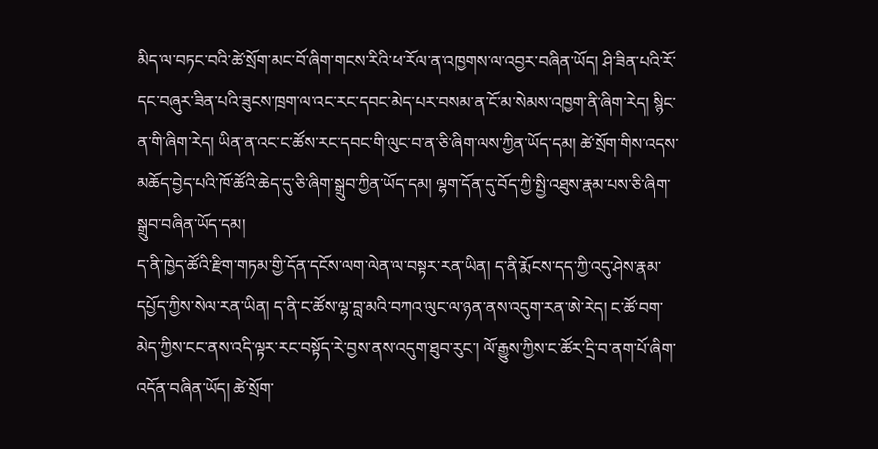མིད་ལ་བཏང་བའི་ཚེ་སྲོག་མང་བོ་ཞིག་གངས་རིའི་ཕ་རོལ་ན་འཁྱགས་ལ་འབྱར་བཞིན་ཡོད། ཤི་ཟིན་པའི་རོ་དང་བཞུར་ཟིན་པའི་ཟུངས་ཁྲག་ལ་འང་རང་དབང་མེད་པར་བསམ་ན་ངོ་མ་སེམས་འཁྱག་ནི་ཞིག་རེད། སྙིང་ན་གི་ཞིག་རེད། ཡིན་ན་འང་ང་ཚོས་རང་དབང་གི་ལུང་བ་ན་ཅི་ཞིག་ལས་ཀྱིན་ཡོད་དམ། ཚེ་སྲོག་གིས་འདས་མཆོད་བྱེད་པའི་ཁོ་ཚོའི་ཆེད་དུ་ཅི་ཞིག་སྒྲུབ་ཀྱིན་ཡོད་དམ། ལྷག་དོན་དུ་བོད་ཀྱི་སྤྱི་འཐུས་རྣམ་པས་ཅི་ཞིག་སྒྲུབ་བཞིན་ཡོད་དམ།
ད་ནི་ཁྱེད་ཚོའི་རྫིག་གཏམ་གྱི་དོན་དངོས་ལག་ལེན་ལ་བསྟར་རན་ཡིན། ད་ནི་རྨོངས་དད་ཀྱི་འདུ་ཤེས་རྣམ་དཔྱོད་ཀྱིས་སེལ་རན་ཡིན། ད་ནི་ང་ཚོས་ལྷ་བླ་མའི་བཀའ་ལུང་ལ་ཉན་ནས་འདུག་རན་ཨེ་རེད། ང་ཚོ་བག་མེད་ཀྱིས་ངང་ནས་འདི་ལྟར་རང་བསྟོད་རེ་བྱས་ནས་འདུག་ཐུབ་རུང་། ལོ་རྒྱུས་ཀྱིས་ང་ཚོར་དྲི་བ་ནག་པོ་ཞིག་འདོན་བཞིན་ཡོད། ཚེ་སྲོག་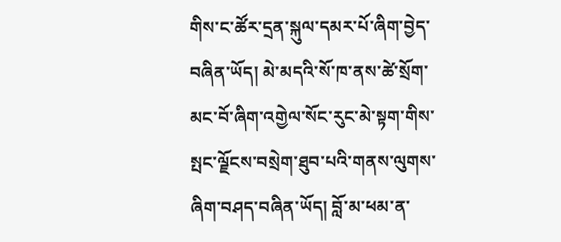གིས་ང་ཚོར་དྲན་སྐུལ་དམར་པོ་ཞིག་བྱེད་བཞིན་ཡོད། མེ་མདའི་སོ་ཁ་ནས་ཚེ་སྲོག་མང་བོ་ཞིག་འགྱེལ་སོང་རུང་མེ་སྟག་གིས་སྤང་ལྗོངས་བསྲེག་ཐུབ་པའི་གནས་ལུགས་ཞིག་བཤད་བཞིན་ཡོད། བློ་མ་ཕམ་ན་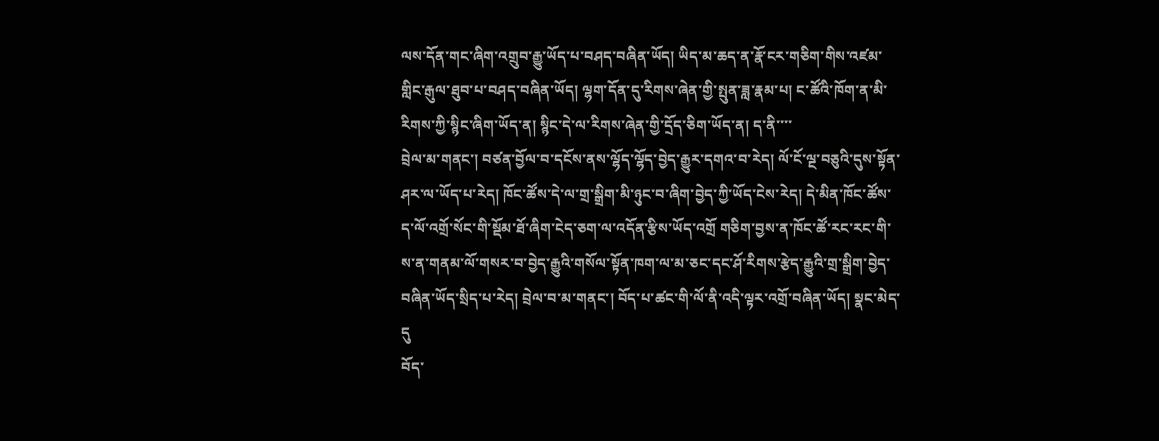ལས་དོན་གང་ཞིག་འགྲུབ་རྒྱུ་ཡོད་པ་བཤད་བཞིན་ཡོད། ཡིད་མ་ཆད་ན་རྣོ་ངར་གཅིག་གིས་འཛམ་གླིང་རྒུལ་ཐུབ་པ་བཤད་བཞིན་ཡོད། ལྷག་དོན་དུ་རིགས་ཞེན་གྱི་སྤུན་ཟླ་རྣམ་པ། ང་ཚོའི་ཁོག་ན་མི་རིགས་ཀྱི་སྙིང་ཞིག་ཡོད་ན། སྙིང་དེ་ལ་རིགས་ཞེན་གྱི་དྲོད་ཅིག་ཡོད་ན། ད་ནི་་་་
བྲེལ་མ་གནང་། བཙན་བྱོལ་བ་དངོས་ནས་ལྷོད་ལྷོད་བྱེད་རྒྱུར་དགའ་བ་རེད། ལོ་ངོ་ལྔ་བཅུའི་དུས་སྟོན་ཤར་ལ་ཡོད་པ་རེད། ཁོང་ཚོས་དེ་ལ་གྲ་སྒྲིག་མི་ཉུང་བ་ཞིག་བྱེད་ཀྱི་ཡོད་ངེས་རེད། དེ་མིན་ཁོང་ཚོས་ད་ལོ་འགྲོ་སོང་གི་སྡོམ་ཐོ་ཞིག་ངེད་ཅག་ལ་འདོན་རྩིས་ཡོད་འགྲོ གཅིག་བྱས་ན་ཁོང་ཚོ་རང་རང་གི་ས་ན་གནམ་ལོ་གསར་བ་བྱེད་རྒྱུའི་གསོལ་སྟོན་ཁག་ལ་མ་ཅང་དང་ཤོ་རིགས་རྩེད་རྒྱུའི་གྲ་སྒྲིག་བྱེད་བཞིན་ཡོད་སྲིད་པ་རེད། བྲེལ་བ་མ་གནང་། བོད་པ་ཚང་གི་ལོ་ནི་འདི་ལྟར་འགྲོ་བཞིན་ཡོད། སྣང་མེད་དུ
བོད་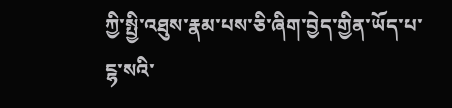ཀྱི་སྤྱི་འཐུས་རྣམ་པས་ཅི་ཞིག་བྱེད་གྱིན་ཡོད་པ་ངྷ་སའི་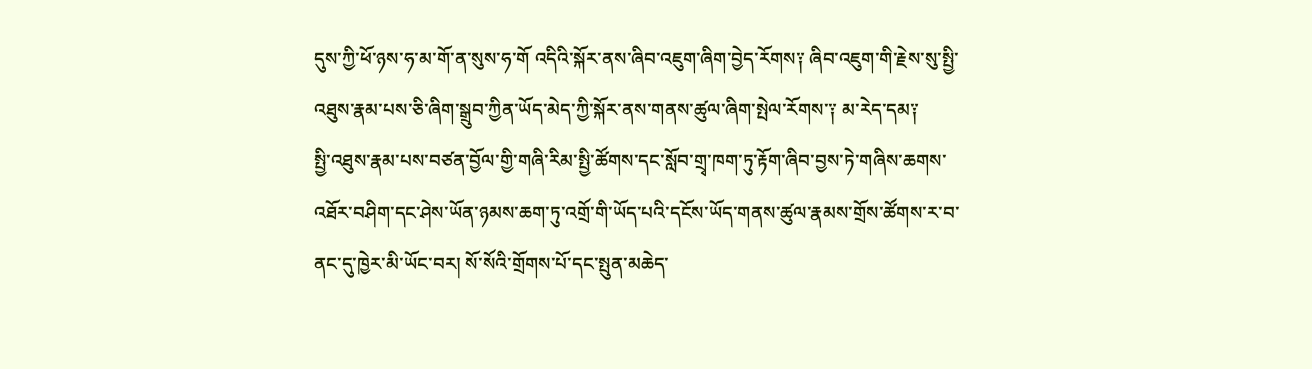དུས་ཀྱི་ཕོ་ཉས་ཧ་མ་གོ་ན་སུས་ཧ་གོ འདིའི་སྐོར་ནས་ཞིབ་འཇུག་ཞིག་བྱེད་རོགས༑ ཞིབ་འཇུག་གི་རྗེས་སུ་སྤྱི་འཐུས་རྣམ་པས་ཅི་ཞིག་སྒྲུབ་ཀྱིན་ཡོད་མེད་ཀྱི་སྐོར་ནས་གནས་ཚུལ་ཞིག་སྤེལ་རོགས་༑ མ་རེད་དམ༑
སྤྱི་འཐུས་རྣམ་པས་བཙན་བྱོལ་གྱི་གཞི་རིམ་སྤྱི་ཚོགས་དང་སློབ་གྲྭ་ཁག་ཏུ་རྟོག་ཞིབ་བྱས་ཏེ་གཞིས་ཆགས་འཐོར་བཤིག་དང་ཤེས་ཡོན་ཉམས་ཆག་ཏུ་འགྲོ་གི་ཡོད་པའི་དངོས་ཡོད་གནས་ཚུལ་རྣམས་གྲོས་ཚོགས་ར་བ་ནང་དུ་ཁྱེར་མི་ཡོང་བར། སོ་སོའི་གྲོགས་པོ་དང་སྤུན་མཆེད་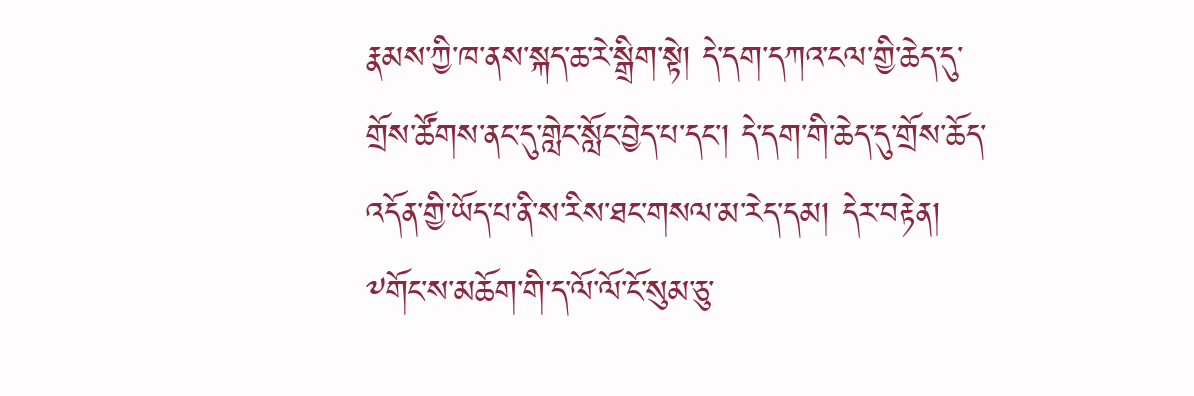རྣམས་ཀྱི་ཁ་ནས་སྐད་ཆ་རེ་སྒྲིག་སྟེ། དེ་དག་དཀའ་ངལ་གྱི་ཆེད་དུ་གྲོས་ཚོགས་ནང་དུ་གླེང་སློང་བྱེད་པ་དང་། དེ་དག་གི་ཆེད་དུ་གྲོས་ཆོད་འདོན་གྱི་ཡོད་པ་ནི་ས་རིས་ཐང་གསལ་མ་རེད་དམ། དེར་བརྟེན། ༸གོང་ས་མཆོག་གི་ད་ལོ་ལོ་ངོ་སུམ་ཅུ་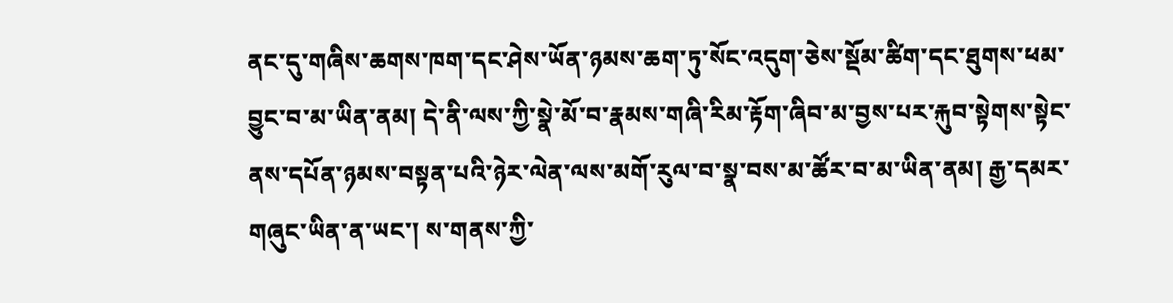ནང་དུ་གཞིས་ཆགས་ཁག་དང་ཤེས་ཡོན་ཉམས་ཆག་ཏུ་སོང་འདུག་ཅེས་སྡོམ་ཚིག་དང་ཐུགས་ཕམ་བྱུང་བ་མ་ཡིན་ནམ། དེ་ནི་ལས་ཀྱི་སྣེ་མོ་བ་རྣམས་གཞི་རིམ་རྟོག་ཞིབ་མ་བྱས་པར་རྐུབ་སྟེགས་སྟེང་ནས་དཔོན་ཉམས་བསྟན་པའི་ཉེར་ལེན་ལས་མགོ་རུལ་བ་སྣ་བས་མ་ཚོར་བ་མ་ཡིན་ནམ། རྒྱ་དམར་གཞུང་ཡིན་ན་ཡང་། ས་གནས་ཀྱི་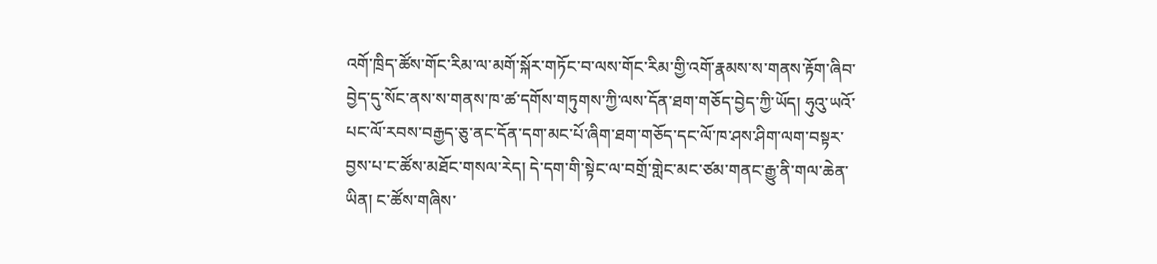འགོ་ཁྲིད་ཚོས་གོང་རིམ་ལ་མགོ་སྐོར་གཏོང་བ་ལས་གོང་རིམ་གྱི་འགོ་རྣམས་ས་གནས་རྟོག་ཞིབ་བྱེད་དུ་སོང་ནས་ས་གནས་ཁ་ཚ་དགོས་གཏུགས་ཀྱི་ལས་དོན་ཐག་གཅོད་བྱེད་ཀྱི་ཡོད། ཧུའུ་ཡའོ་པང་ལོ་རབས་བརྒྱད་ཅུ་ནང་དོན་དག་མང་པོ་ཞིག་ཐག་གཅོད་དང་ལོ་ཁ་ཤས་ཤིག་ལག་བསྟར་བྱས་པ་ང་ཚོས་མཐོང་གསལ་རེད། དེ་དག་གི་སྟེང་ལ་བགྲོ་གླེང་མང་ཙམ་གནང་རྒྱུ་ནི་གལ་ཆེན་ཡིན། ང་ཚོས་གཞིས་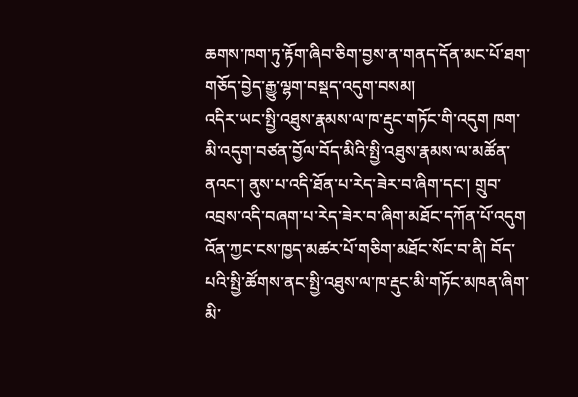ཆགས་ཁག་ཏུ་རྟོག་ཞིབ་ཅིག་བྱས་ན་གནད་དོན་མང་པོ་ཐག་གཅོད་བྱེད་རྒྱུ་ལྷག་བསྡད་འདུག་བསམ།
འདིར་ཡང་སྤྱི་འཐུས་རྣམས་ལ་ཁ་རྡུང་གཏོང་གི་འདུག ཁག་མི་འདུག་བཙན་བྱོལ་བོད་མིའི་སྤྱི་འཐུས་རྣམས་ལ་མཚོན་ནའང་། ནུས་པ་འདི་ཐོན་པ་རེད་ཟེར་བ་ཞིག་དང་། གྲུབ་འབྲས་འདི་བཞག་པ་རེད་ཟེར་བ་ཞིག་མཐོང་དཀོན་པོ་འདུག འོན་ཀྱང་ངས་ཁྱད་མཚར་པོ་གཅིག་མཐོང་སོང་བ་ནི། བོད་པའི་སྤྱི་ཚོགས་ནང་སྤྱི་འཐུས་ལ་ཁ་རྡུང་མི་གཏོང་མཁན་ཞིག་མི་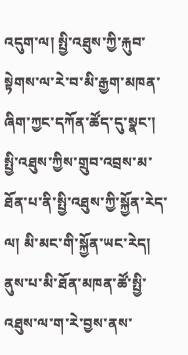འདུག་ལ། སྤྱི་འཐུས་ཀྱི་རྐུབ་སྟེགས་ལ་རེ་བ་མི་རྒྱག་མཁན་ཞིག་ཀྱང་དཀོན་ཚོད་དུ་སྣང་། སྤྱི་འཐུས་ཀྱིས་གྲུབ་འབྲས་མ་ཐོན་པ་ནི་སྤྱི་འཐུས་ཀྱི་སྐྱོན་རེད་ལ། མི་མང་གི་སྐྱོན་ཡང་རེད། ནུས་པ་མི་ཐོན་མཁན་ཚོ་སྤྱི་འཐུས་ལ་ག་རེ་བྱས་ནས་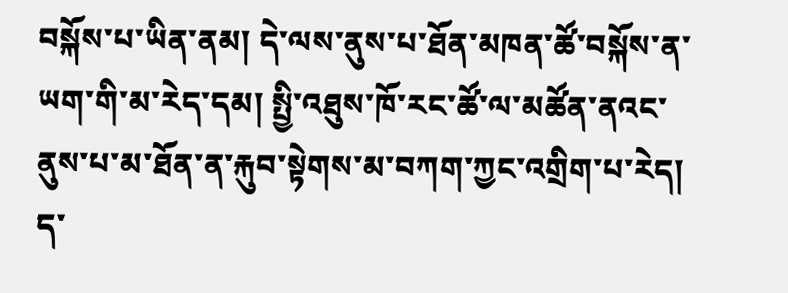བསྐོས་པ་ཡིན་ནམ། དེ་ལས་ནུས་པ་ཐོན་མཁན་ཚོ་བསྐོས་ན་ཡག་གི་མ་རེད་དམ། སྤྱི་འཐུས་ཁོ་རང་ཚོ་ལ་མཚོན་ནའང་ནུས་པ་མ་ཐོན་ན་རྐུབ་སྟེགས་མ་བཀག་ཀྱང་འགྲིག་པ་རེད། ད་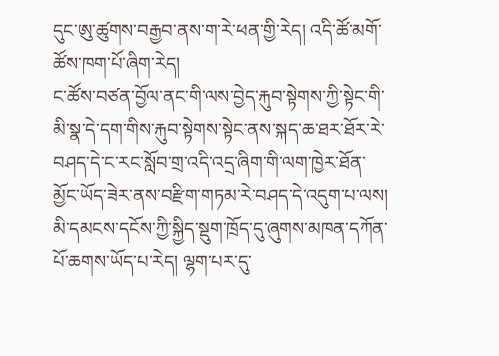དུང་ཨུ་ཚུགས་བརྒྱབ་ནས་ག་རེ་ཕན་གྱི་རེད། འདི་ཚོ་མགོ་ཚོས་ཁག་པོ་ཞིག་རེད།
ང་ཚོས་བཙན་བྱོལ་ནང་གི་ལས་བྱེད་རྐུབ་སྟེགས་ཀྱི་སྟེང་གི་མི་སྣ་དེ་དག་གིས་རྐུབ་སྟེགས་སྟེང་ནས་སྐད་ཆ་ཐར་ཐོར་རེ་བཤད་དེ་ང་རང་སློབ་གྲ་འདི་འདྲ་ཞིག་གི་ལག་ཁྱེར་ཐོན་མྱོང་ཡོད་ཟེར་ནས་བརྫིག་གཏམ་རེ་བཤད་དེ་འདུག་པ་ལས། མི་དམངས་དངོས་ཀྱི་སྐྱིད་སྡུག་ཁྲོད་དུ་ཞུགས་མཁན་དཀོན་པོ་ཆགས་ཡོད་པ་རེད། ལྷག་པར་དུ་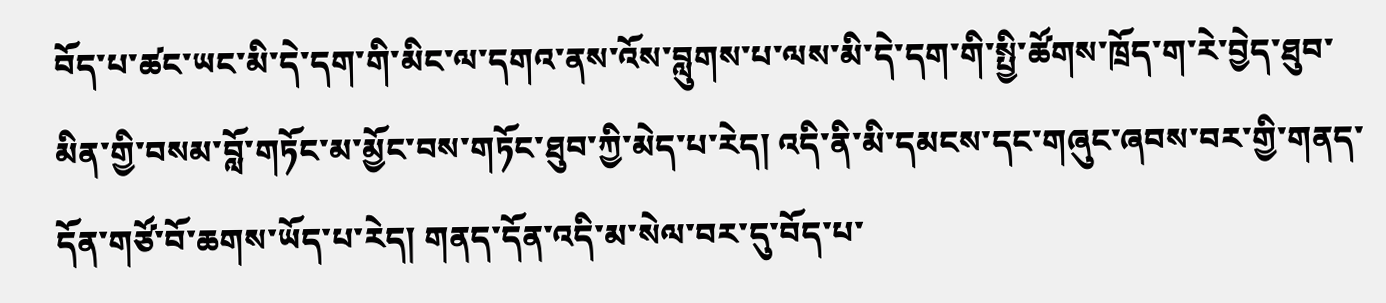བོད་པ་ཚང་ཡང་མི་དེ་དག་གི་མིང་ལ་དགའ་ནས་འོས་བླུགས་པ་ལས་མི་དེ་དག་གི་སྤྱི་ཚོགས་ཁྲོད་ག་རེ་བྱེད་ཐུབ་མིན་གྱི་བསམ་བློ་གཏོང་མ་མྱོང་བས་གཏོང་ཐུབ་ཀྱི་མེད་པ་རེད། འདི་ནི་མི་དམངས་དང་གཞུང་ཞབས་བར་གྱི་གནད་དོན་གཙོ་བོ་ཆགས་ཡོད་པ་རེད། གནད་དོན་འདི་མ་སེལ་བར་དུ་བོད་པ་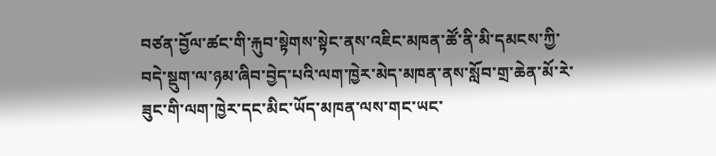བཙན་བྱོལ་ཚང་གི་རྐུབ་སྟེགས་སྟེང་ནས་འཇིང་མཁན་ཚོ་ནི་མི་དམངས་ཀྱི་བདེ་སྡུག་ལ་ཉམ་ཞིབ་བྱེད་པའི་ལག་ཁྱེར་མེད་མཁན་ནས་སློབ་གྲ་ཆེན་མོ་རེ་ཟུང་གི་ལག་ཁྱེར་དང་མིང་ཡོད་མཁན་ལས་གང་ཡང་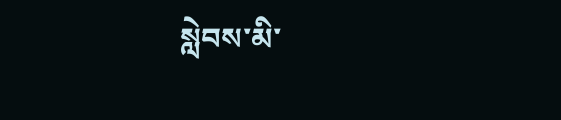སླེབས་མི་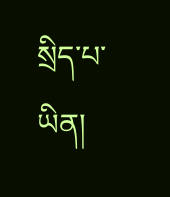སྲིད་པ་ཡིན།